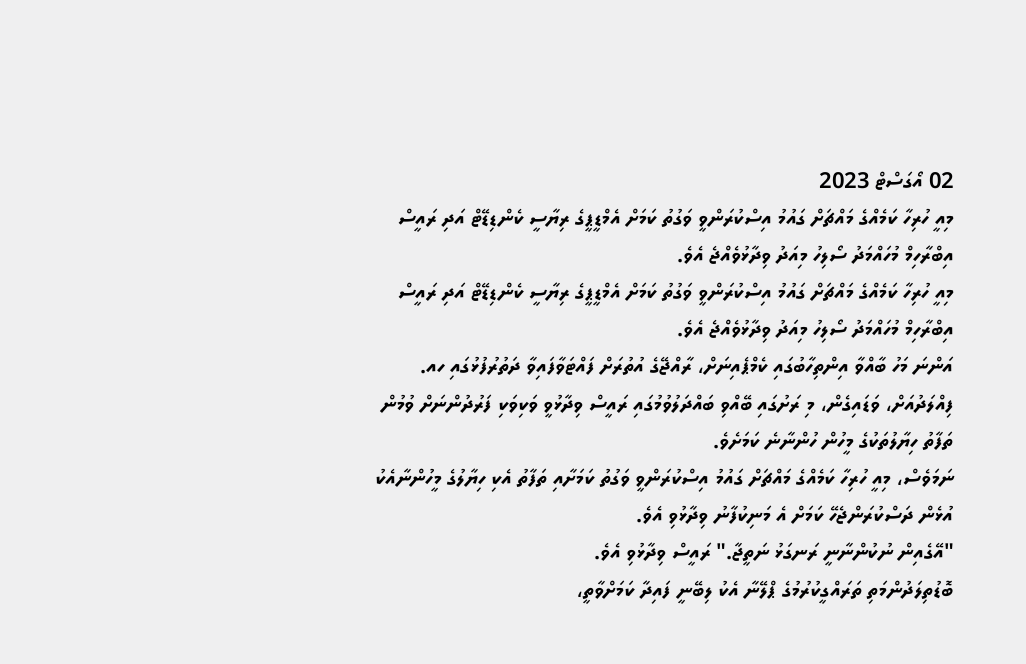02 އޯގަސްޓް 2023
މިއީ ހުރިހާ ކަމެއްގެ މައްޗަށް ގައުމު އިސްކުރަންވީ ވަގުތު ކަމަށް އެމްޑީޕީގެ ރިޔާސީ ކެންޑިޑޭޓް އަދި ރައީސް އިބްރާހިމް މުހައްމަދު ސޯލިހު މިއަދު ވިދާޅުވެއްޖެ އެވެ.
މިއީ ހުރިހާ ކަމެއްގެ މައްޗަށް ގައުމު އިސްކުރަންވީ ވަގުތު ކަމަށް އެމްޑީޕީގެ ރިޔާސީ ކެންޑިޑޭޓް އަދި ރައީސް އިބްރާހިމް މުހައްމަދު ސޯލިހު މިއަދު ވިދާޅުވެއްޖެ އެވެ.
އަންނަ މަހު ބާއްވާ އިންތިހާބުގައި ކެމްޕެއިނަށް، ރާއްޖޭގެ އުތުރަށް ފައްޓަވާފައިވާ ދަތުރުފުޅުގައި ހއ. ފިއްލަދުއަށް، ވަޑައިގެން، މި ރަށުގައި ބޭއްވި ބައްދަލުވުމުގައި ރައީސް ވިދާޅުވީ ވަކިވަކި ފަރުދުންނަށް ވުމުން ތަފާތު ހިޔާލުތަކުގެ މީހުން ހުންނާނެ ކަމަށެވެ.
ނަމަވެސް، މިއީ ހުރިހާ ކަމެއްގެ މައްޗަށް ގައުމު އިސްކުރަންވީ ވަގުތު ކަމަށާއި ތަފާތު އެކި ހިޔާލުގެ މީހުންނާއެކު އުޅެން ދަސްކުރަންޖެހޭ ކަމަށް އެ މަނިކުފާނު ވިދާޅުވި އެވެ.
"އޭގެއިން ނުކުންނާނީ ރަނގަޅު ނަތީޖާ." ރައީސް ވިދާޅުވި އެވެ.
ބޮޑުތިލަދުންމަތި ތަރައްގީކުރުމުގެ ޕްލޭނާ އެކު ލިބޭނީ ފައިދާ ކަމަށްވާތީ،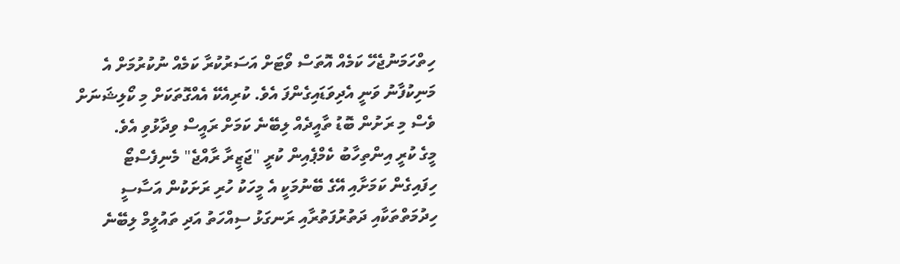ހިތްހަމަނުޖެހޭ ކަމެއް އޮތަސް ވޯޓަށް އަސަރުކުރާ ކަމެއް ނުކުރުމަށް އެ މަނިކުފާނު ވަނީ އެދިވަޑައިގެންފަ އެވެ. ކުރިއެކޭ އެއްގޮތަކަށް މި ކޯލިޝަނަށް ވެސް މި ރަށުން ބޮޑު ތާއީދެއް ލިބޭނެ ކަމަށް ރައީސް ވިދާޅުވި އެވެ.
މީގެ ކުރީ އިންތިހާބު ކެމްޕެއިން ކުރީ "ޖަޒީރާ ރާއްޖެ" މެނިފެސްޓޯ ހިފައިގެން ކަމަށާއި އޭގެ ބޭނުމަކީ އެ މީހަކު ހުރި ރަށަކުން އަސާސީ ހިދުމަތްތަކާއި ދަތުރުފަތުރާއި ރަނގަޅު ސިއްހަތު އަދި ތައުލީމް ލިބޭނެ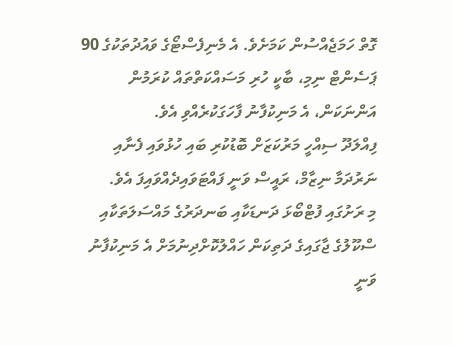ގޮތް ހަމަޖެއްސުން ކަމަށެވެ. އެ މެނިފެސްޓޯގެ ވައުދުތަކުގެ 90 ޕަސެންޓް ނިމި، ބާކީ ހުރި މަސައްކަތްތައް ކުރަމުން އަންނަކަން، އެ މަނިކުފާނު ފާހަގަކުރެއްވި އެވެ.
ފިއްލަދޫ ސިއްހީ މަރުކަޒަށް ބޮޑުކުރި ބައި ހުޅުވައި ފެނާއި ނަރުދަމާ ނިޒާމް، ރައީސް ވަނީ ފައްޓަވައިދެއްވައިފަ އެވެ.
މި ރަށުގައި ފުޓްބޯޅަ ދަނޑަކާއި ބަނދަރުގެ މައްސަލަތަކާއި ސްކޫލުގެ ޖާގައިގެ ދަތިކަން ހައްލުކޮށްދިނުމަށް އެ މަނިކުފާނު ވަނީ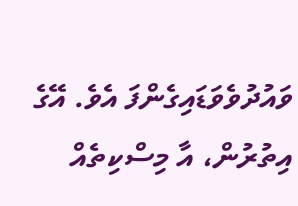ވައުދުވެވަޑައިގެންފަ އެވެ. އޭގެ އިތުރުން، އާ މިސްކިތެއް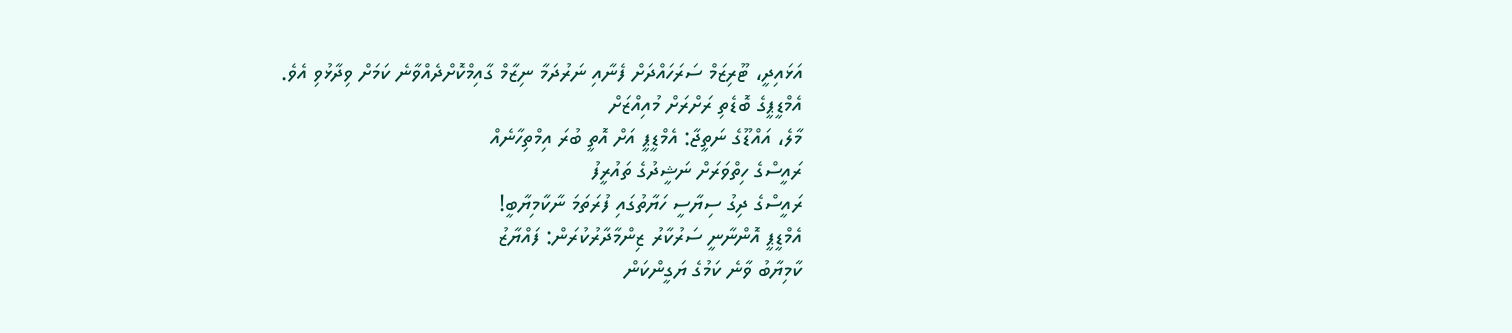އަޅައިދީ، ޓޫރިޒަމް ސަރަހައްދަށް ފެނާއި ނަރުދަމާ ނިޒާމް ގާއިމްކޮށްދެއްވާނެ ކަމަށް ވިދާޅުވި އެވެ.
އެމްޑީޕީގެ ބޮޑެތި ރަށްރަށް މުއިއްޒަށް
މާލެ، އައްޑޫގެ ނަތީޖާ: އެމްޑީޕީ އަށް އޮތީ ބުރަ އިމްތިހާނެއް
ރައީސްގެ ހިތްވަރަށް ނަޝީދުގެ ތައުރީފު
ރައީސްގެ ދިގު ސިޔާސީ ހަޔާތުގައި ފުރަތަމަ ނާކާމިޔާބީ!
އެމްޑީޕީ އޮންނާނީ ސަރުކާރު ޒިންމާދާރުކުރަން: ފައްޔާޒު
ކާމިޔާބު ވާނެ ކަމުގެ ޔަގީންކަން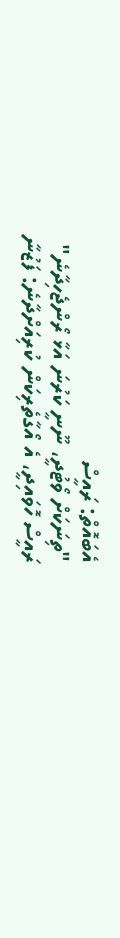އެބައޮތް: ރައީސް
"ތިނަކަށް ވޯޓުދީ، ނޫނީ ކަރުނަ އަޅާ ރޯންޖެހިދާނެ"
ރައީސް ހޮވައިދީ، އެ އޯގާތެރިކަން ކުރިއަށްދާނެ: ފަޒުނާ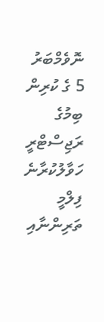ނޮވެމްބަރު 5 ގެ ކުރިން ބިމުގެ ރަޖިސްޓްރީ ހަވާލުކުރާނެ
ފިލްމީ ތަރިންނާއި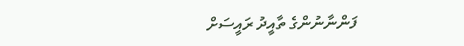ފަންނާނުންގެ ތާއީދު ރައީސަށް